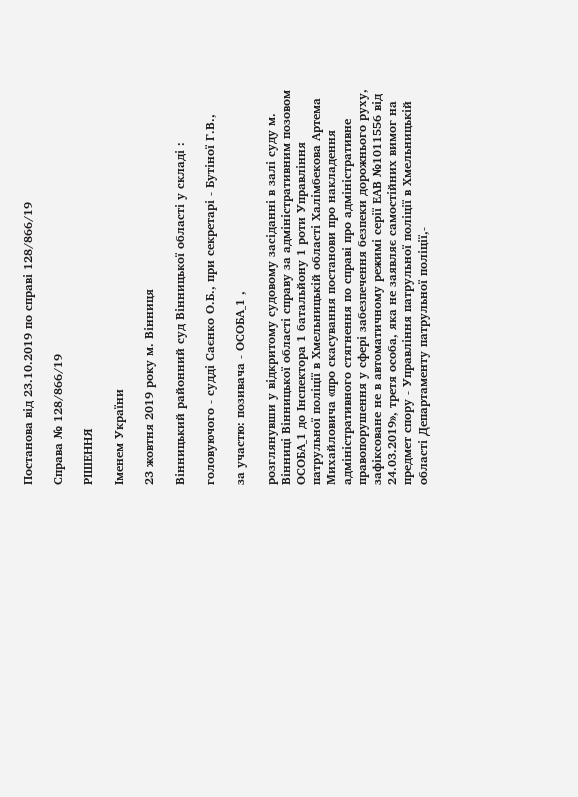Постанова від 23.10.2019 по справі 128/866/19

Справа № 128/866/19

РІШЕННЯ

Іменем України

23 жовтня 2019 року м. Вінниця

Вінницький районний суд Вінницької області у складі :

головуючого - судді Саєнко О.Б., при секретарі - Бутіної Г.В.,

за участю: позивача - ОСОБА_1 ,

розглянувши у відкритому судовому засіданні в залі суду м. Вінниці Вінницької області справу за адміністративним позовом ОСОБА_1 до Інспектора 1 батальйону 1 роти Управління патрульної поліції в Хмельницькій області Халімбекова Артема Михайловича «про скасування постанови про накладення адміністративного стягнення по справі про адміністративне правопорушення у сфері забезпечення безпеки дорожнього руху, зафіксоване не в автоматичному режимі серії ЕАВ №1011556 від 24.03.2019», третя особа, яка не заявляє самостійних вимог на предмет спору - Управління патрульної поліції в Хмельницькій області Департаменту патрульної поліції,-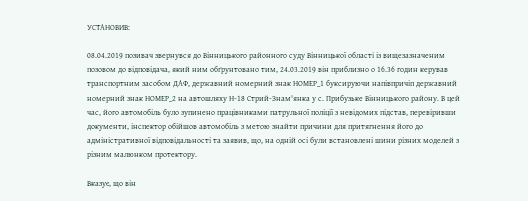УСТАНОВИВ:

08.04.2019 позивач звернувся до Вінницького районного суду Вінницької області із вищезазначеним позовом до відповідача, який ним обґрунтовано тим, 24.03.2019 він приблизно о 16.36 годин керував транспортним засобом ДАФ, державний номерний знак НОМЕР_1 буксируючи напівпричіп державний номерний знак НОМЕР_2 на автошляху Н-18 Стрий-Знам'янка у с. Прибузьке Вінницького району. В цей час, його автомобіль було зупинено працівниками патрульної поліції з невідомих підстав, перевіривши документи, інспектор обійшов автомобіль з метою знайти причини для притягнення його до адміністративної відповідальності та заявив, що, на одній осі були встановлені шини різних моделей з різним малюнком протектору.

Вказує, що він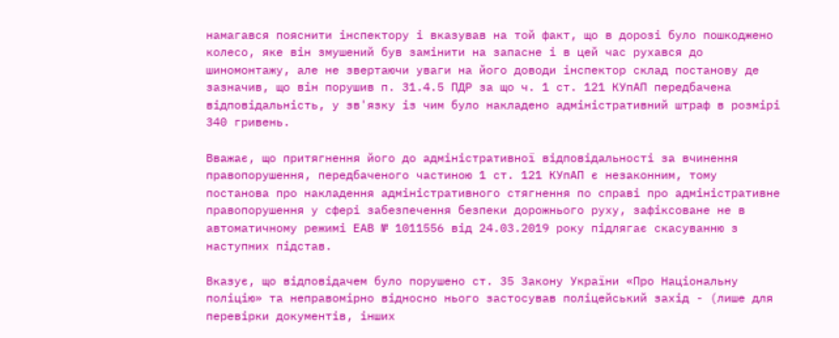намагався пояснити інспектору і вказував на той факт, що в дорозі було пошкоджено колесо, яке він змушений був замінити на запасне і в цей час рухався до шиномонтажу, але не звертаючи уваги на його доводи інспектор склад постанову де зазначив, що він порушив п. 31.4.5 ПДР за що ч. 1 ст. 121 КУпАП передбачена відповідальність, у зв'язку із чим було накладено адміністративний штраф в розмірі 340 гривень.

Вважає, що притягнення його до адміністративної відповідальності за вчинення правопорушення, передбаченого частиною 1 ст. 121 КУпАП є незаконним, тому постанова про накладення адміністративного стягнення по справі про адміністративне правопорушення у сфері забезпечення безпеки дорожнього руху, зафіксоване не в автоматичному режимі ЕАВ № 1011556 від 24.03.2019 року підлягає скасуванню з наступних підстав.

Вказує, що відповідачем було порушено ст. 35 Закону України «Про Національну поліцію» та неправомірно відносно нього застосував поліцейський захід - (лише для перевірки документів, інших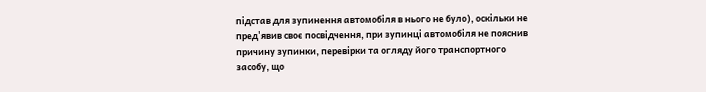підстав для зупинення автомобіля в нього не було), оскільки не пред'явив своє посвідчення, при зупинці автомобіля не пояснив причину зупинки, перевірки та огляду його транспортного засобу, що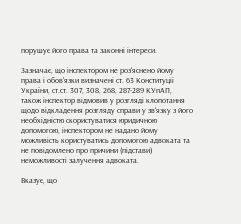порушує його права та законні інтереси.

Зазначає, що інспектором не роз'яснено йому права і обов'язки визначені ст. 63 Конституції України, ст.ст. 307, 308, 268, 287-289 КУпАП, також інспектор відмовив у розгляді клопотання щодо відкладення розгляду справи у зв'язку з його необхідністю скористуватися юридичною допомогою, інспектором не надано йому можливість користуватись допомогою адвоката та не повідомлено про причини (підстави) неможливості залучення адвоката.

Вказує, що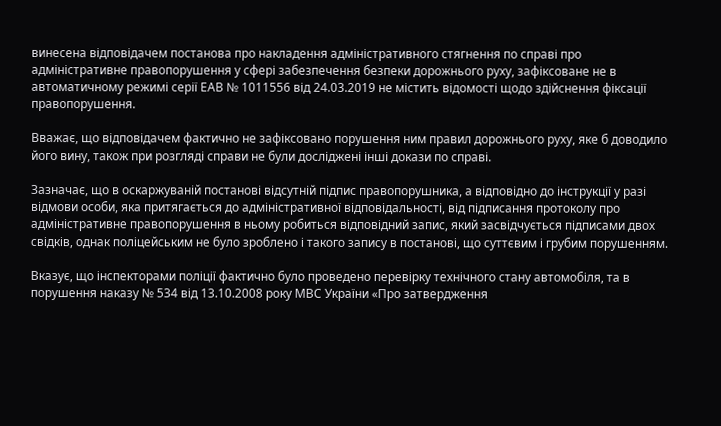винесена відповідачем постанова про накладення адміністративного стягнення по справі про адміністративне правопорушення у сфері забезпечення безпеки дорожнього руху, зафіксоване не в автоматичному режимі серії ЕАВ № 1011556 від 24.03.2019 не містить відомості щодо здійснення фіксації правопорушення.

Вважає, що відповідачем фактично не зафіксовано порушення ним правил дорожнього руху, яке б доводило його вину, також при розгляді справи не були досліджені інші докази по справі.

Зазначає, що в оскаржуваній постанові відсутній підпис правопорушника, а відповідно до інструкції у разі відмови особи, яка притягається до адміністративної відповідальності, від підписання протоколу про адміністративне правопорушення в ньому робиться відповідний запис, який засвідчується підписами двох свідків, однак поліцейським не було зроблено і такого запису в постанові, що суттєвим і грубим порушенням.

Вказує, що інспекторами поліції фактично було проведено перевірку технічного стану автомобіля, та в порушення наказу № 534 від 13.10.2008 року МВС України «Про затвердження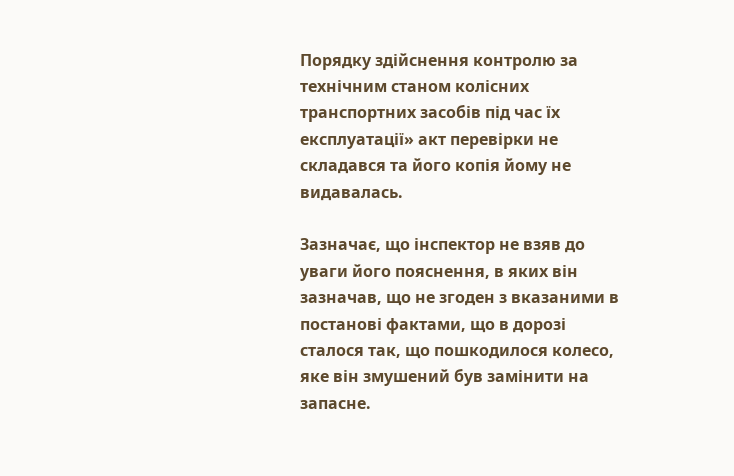Порядку здійснення контролю за технічним станом колісних транспортних засобів під час їх експлуатації» акт перевірки не складався та його копія йому не видавалась.

Зазначає, що інспектор не взяв до уваги його пояснення, в яких він зазначав, що не згоден з вказаними в постанові фактами, що в дорозі сталося так, що пошкодилося колесо, яке він змушений був замінити на запасне.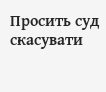Просить суд скасувати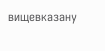вищевказану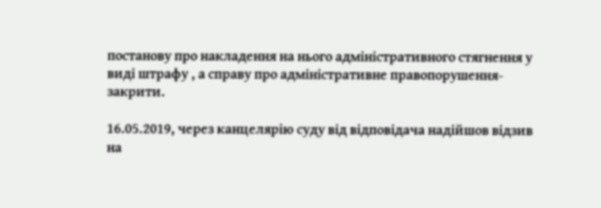постанову про накладення на нього адміністративного стягнення у виді штрафу , а справу про адміністративне правопорушення-закрити.

16.05.2019, через канцелярію суду від відповідача надійшов відзив на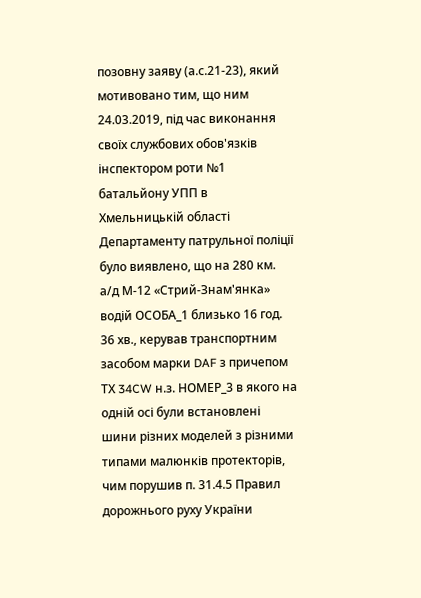позовну заяву (а.с.21-23), який мотивовано тим, що ним 24.03.2019, під час виконання своїх службових обов'язків інспектором роти №1 батальйону УПП в Хмельницькій області Департаменту патрульної поліції було виявлено, що на 280 км. а/д М-12 «Стрий-Знам'янка» водій ОСОБА_1 близько 16 год. 36 хв., керував транспортним засобом марки DAF з причепом ТХ 34CW н.з. НОМЕР_3 в якого на одній осі були встановлені шини різних моделей з різними типами малюнків протекторів, чим порушив п. 31.4.5 Правил дорожнього руху України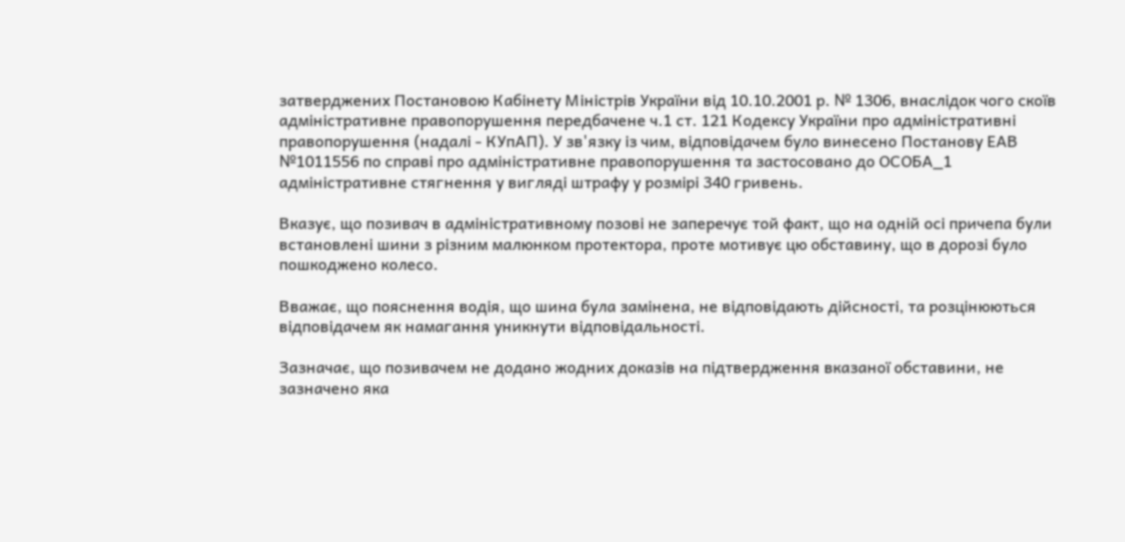затверджених Постановою Кабінету Міністрів України від 10.10.2001 р. № 1306, внаслідок чого скоїв адміністративне правопорушення передбачене ч.1 ст. 121 Кодексу України про адміністративні правопорушення (надалі - КУпАП). У зв'язку із чим, відповідачем було винесено Постанову ЕАВ №1011556 по справі про адміністративне правопорушення та застосовано до ОСОБА_1 адміністративне стягнення у вигляді штрафу у розмірі 340 гривень.

Вказує, що позивач в адміністративному позові не заперечує той факт, що на одній осі причепа були встановлені шини з різним малюнком протектора, проте мотивує цю обставину, що в дорозі було пошкоджено колесо.

Вважає, що пояснення водія, що шина була замінена, не відповідають дійсності, та розцінюються відповідачем як намагання уникнути відповідальності.

Зазначає, що позивачем не додано жодних доказів на підтвердження вказаної обставини, не зазначено яка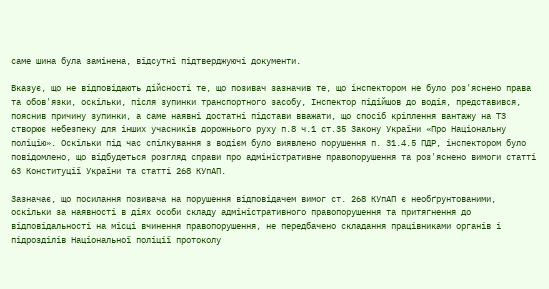саме шина була замінена, відсутні підтверджуючі документи.

Вказує, що не відповідають дійсності те, що позивач зазначив те, що інспектором не було роз'яснено права та обов'язки, оскільки, після зупинки транспортного засобу, Інспектор підійшов до водія, представився, пояснив причину зупинки, а саме наявні достатні підстави вважати, що спосіб кріплення вантажу на ТЗ створює небезпеку для інших учасників дорожнього руху п.8 ч.1 ст.35 Закону України «Про Національну поліцію». Оскільки під час спілкування з водієм було виявлено порушення п. 31.4.5 ПДР, інспектором було повідомлено, що відбудеться розгляд справи про адміністративне правопорушення та роз'яснено вимоги статті 63 Конституції України та статті 268 КУпАП.

Зазначає, що посилання позивача на порушення відповідачем вимог ст. 268 КУпАП є необґрунтованими, оскільки за наявності в діях особи складу адміністративного правопорушення та притягнення до відповідальності на місці вчинення правопорушення, не передбачено складання працівниками органів і підрозділів Національної поліції протоколу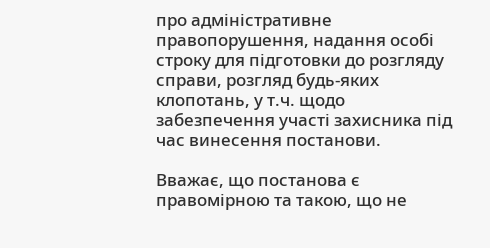про адміністративне правопорушення, надання особі строку для підготовки до розгляду справи, розгляд будь-яких клопотань, у т.ч. щодо забезпечення участі захисника під час винесення постанови.

Вважає, що постанова є правомірною та такою, що не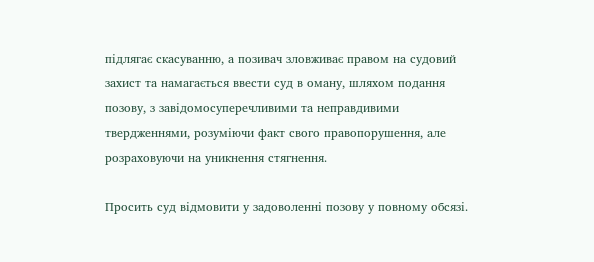підлягає скасуванню, а позивач зловживає правом на судовий захист та намагається ввести суд в оману, шляхом подання позову, з завідомосуперечливими та неправдивими твердженнями, розуміючи факт свого правопорушення, але розраховуючи на уникнення стягнення.

Просить суд відмовити у задоволенні позову у повному обсязі.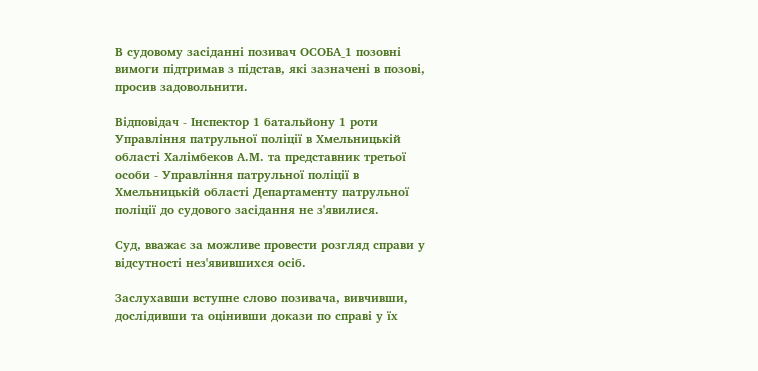В судовому засіданні позивач ОСОБА_1 позовні вимоги підтримав з підстав, які зазначені в позові, просив задовольнити.

Відповідач - Інспектор 1 батальйону 1 роти Управління патрульної поліції в Хмельницькій області Халімбеков А.М. та представник третьої особи - Управління патрульної поліції в Хмельницькій області Департаменту патрульної поліції до судового засідання не з'явилися.

Суд, вважає за можливе провести розгляд справи у відсутності нез'явившихся осіб.

Заслухавши вступне слово позивача, вивчивши, дослідивши та оцінивши докази по справі у їх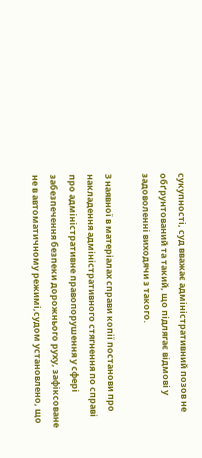сукупності, суд вважає адміністративний позов не обґрунтований та такий, що підлягає відмові у задоволенні виходячи з такого.

З наявної в матеріалах справи копії постанови про накладення адміністративного стягнення по справі про адміністративне правопорушення у сфері забезпечення безпеки дорожнього руху, зафіксоване не в автоматичному режимі,судом установлено, що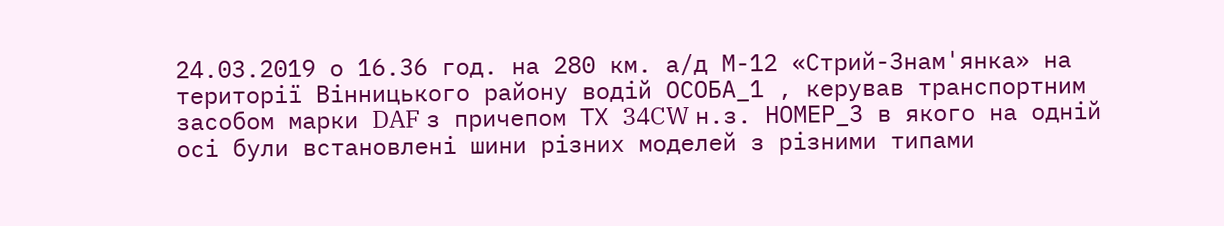24.03.2019 о 16.36 год. на 280 км. а/д М-12 «Стрий-Знам'янка» на території Вінницького району водій ОСОБА_1 , керував транспортним засобом марки DAF з причепом ТХ 34CW н.з. НОМЕР_3 в якого на одній осі були встановлені шини різних моделей з різними типами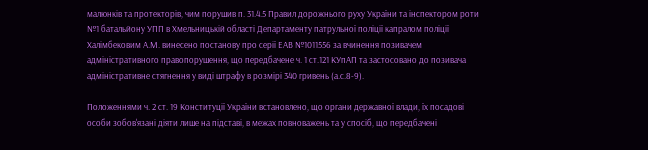малюнків та протекторів, чим порушив п. 31.4.5 Правил дорожнього руху України та інспектором роти №1 батальйону УПП в Хмельницькій області Департаменту патрульної поліції капралом поліції Халімбековим А.М. винесено постанову про серії ЕАВ №1011556 за вчинення позивачем адміністративного правопорушення, що передбачене ч. 1 ст.121 КУпАП та застосовано до позивача адміністративне стягнення у виді штрафу в розмірі 340 гривень (а.с.8-9).

Положеннями ч. 2 ст. 19 Конституції України встановлено, що органи державної влади, їх посадові особи зобов'язані діяти лише на підставі, в межах повноважень та у спосіб, що передбачені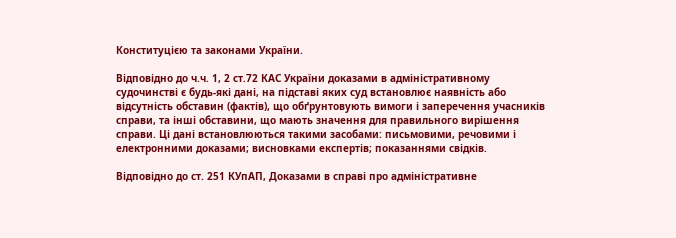Конституцією та законами України.

Відповідно до ч.ч. 1, 2 ст.72 КАС України доказами в адміністративному судочинстві є будь-які дані, на підставі яких суд встановлює наявність або відсутність обставин (фактів), що обґрунтовують вимоги і заперечення учасників справи, та інші обставини, що мають значення для правильного вирішення справи. Ці дані встановлюються такими засобами: письмовими, речовими і електронними доказами; висновками експертів; показаннями свідків.

Відповідно до ст. 251 КУпАП, Доказами в справі про адміністративне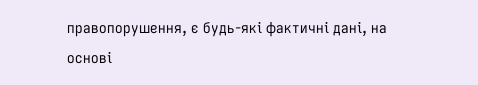правопорушення, є будь-які фактичні дані, на основі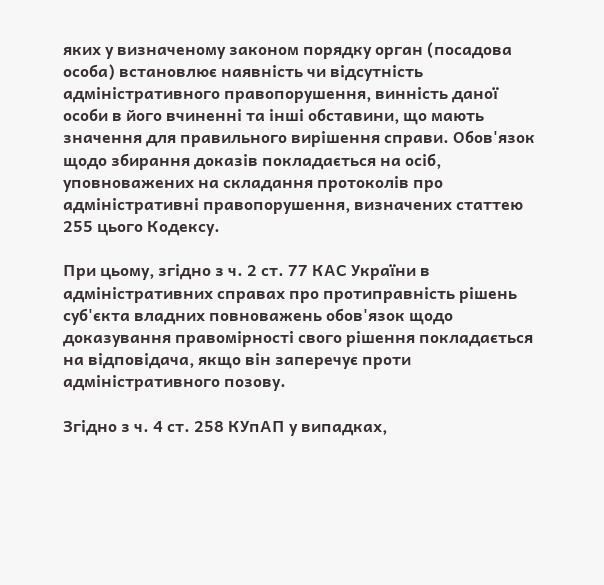яких у визначеному законом порядку орган (посадова особа) встановлює наявність чи відсутність адміністративного правопорушення, винність даної особи в його вчиненні та інші обставини, що мають значення для правильного вирішення справи. Обов'язок щодо збирання доказів покладається на осіб, уповноважених на складання протоколів про адміністративні правопорушення, визначених статтею 255 цього Кодексу.

При цьому, згідно з ч. 2 ст. 77 КАС України в адміністративних справах про протиправність рішень суб'єкта владних повноважень обов'язок щодо доказування правомірності свого рішення покладається на відповідача, якщо він заперечує проти адміністративного позову.

Згідно з ч. 4 ст. 258 КУпАП у випадках,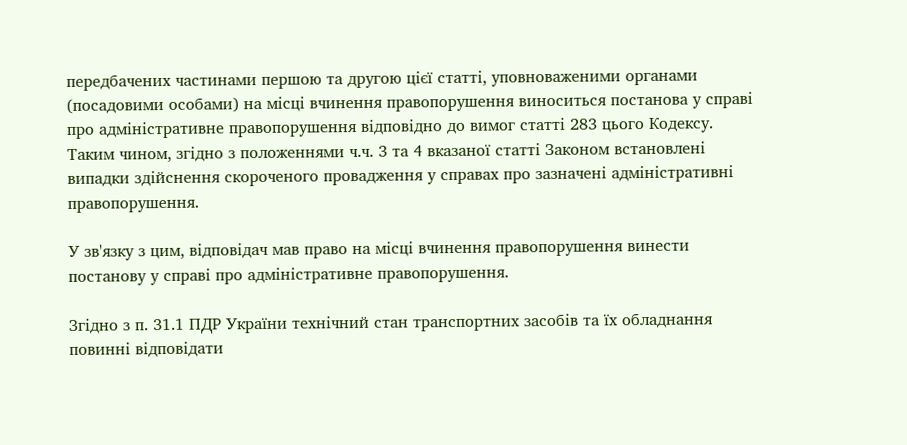передбачених частинами першою та другою цієї статті, уповноваженими органами (посадовими особами) на місці вчинення правопорушення виноситься постанова у справі про адміністративне правопорушення відповідно до вимог статті 283 цього Кодексу. Таким чином, згідно з положеннями ч.ч. 3 та 4 вказаної статті Законом встановлені випадки здійснення скороченого провадження у справах про зазначені адміністративні правопорушення.

У зв'язку з цим, відповідач мав право на місці вчинення правопорушення винести постанову у справі про адміністративне правопорушення.

Згідно з п. 31.1 ПДР України технічний стан транспортних засобів та їх обладнання повинні відповідати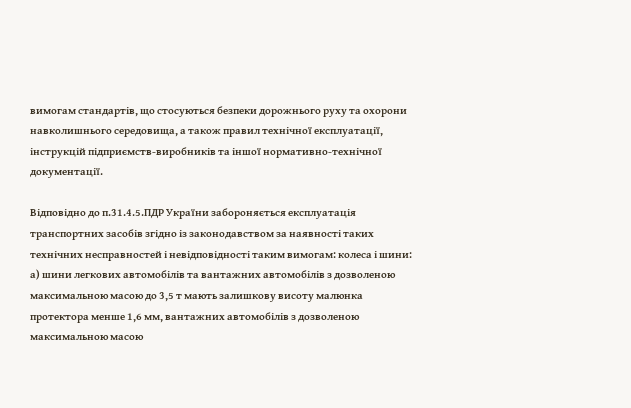вимогам стандартів, що стосуються безпеки дорожнього руху та охорони навколишнього середовища, а також правил технічної експлуатації, інструкцій підприємств-виробників та іншої нормативно-технічної документації.

Відповідно до п.31.4.5.ПДР України забороняється експлуатація транспортних засобів згідно із законодавством за наявності таких технічних несправностей і невідповідності таким вимогам: колеса і шини: а) шини легкових автомобілів та вантажних автомобілів з дозволеною максимальною масою до 3,5 т мають залишкову висоту малюнка протектора менше 1,6 мм, вантажних автомобілів з дозволеною максимальною масою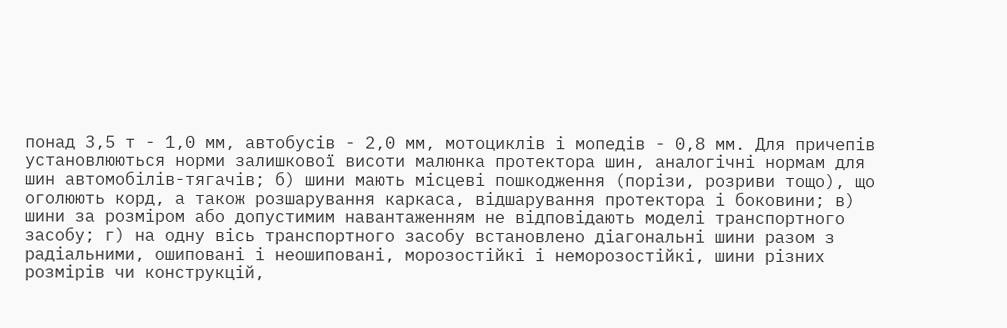понад 3,5 т - 1,0 мм, автобусів - 2,0 мм, мотоциклів і мопедів - 0,8 мм. Для причепів установлюються норми залишкової висоти малюнка протектора шин, аналогічні нормам для шин автомобілів-тягачів; б) шини мають місцеві пошкодження (порізи, розриви тощо), що оголюють корд, а також розшарування каркаса, відшарування протектора і боковини; в) шини за розміром або допустимим навантаженням не відповідають моделі транспортного засобу; г) на одну вісь транспортного засобу встановлено діагональні шини разом з радіальними, ошиповані і неошиповані, морозостійкі і неморозостійкі, шини різних розмірів чи конструкцій,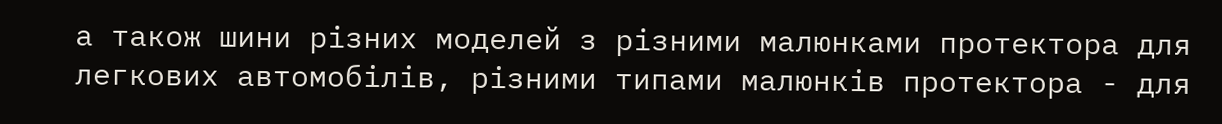а також шини різних моделей з різними малюнками протектора для легкових автомобілів, різними типами малюнків протектора - для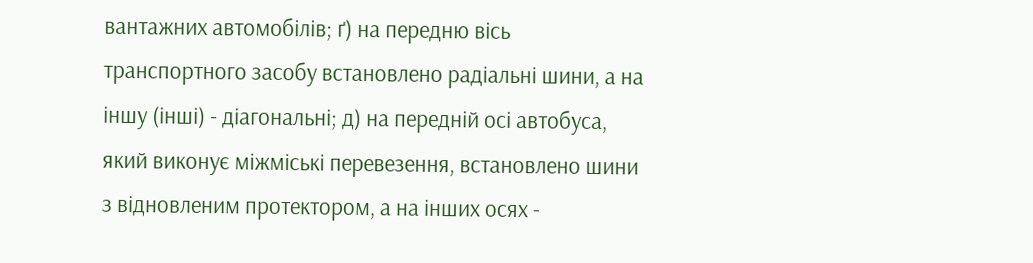вантажних автомобілів; ґ) на передню вісь транспортного засобу встановлено радіальні шини, а на іншу (інші) - діагональні; д) на передній осі автобуса, який виконує міжміські перевезення, встановлено шини з відновленим протектором, а на інших осях -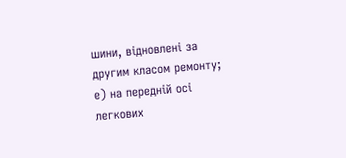шини, відновлені за другим класом ремонту; е) на передній осі легкових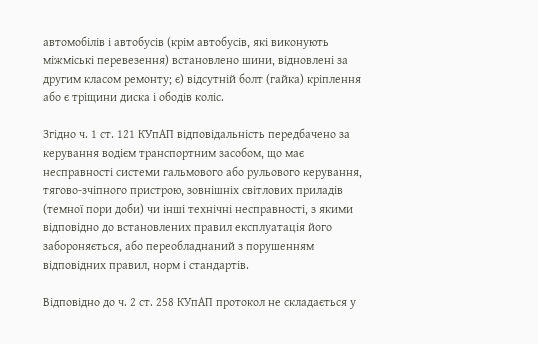автомобілів і автобусів (крім автобусів, які виконують міжміські перевезення) встановлено шини, відновлені за другим класом ремонту; є) відсутній болт (гайка) кріплення або є тріщини диска і ободів коліс.

Згідно ч. 1 ст. 121 КУпАП відповідальність передбачено за керування водієм транспортним засобом, що має несправності системи гальмового або рульового керування, тягово-зчіпного пристрою, зовнішніх світлових приладів (темної пори доби) чи інші технічні несправності, з якими відповідно до встановлених правил експлуатація його забороняється, або переобладнаний з порушенням відповідних правил, норм і стандартів.

Відповідно до ч. 2 ст. 258 КУпАП протокол не складається у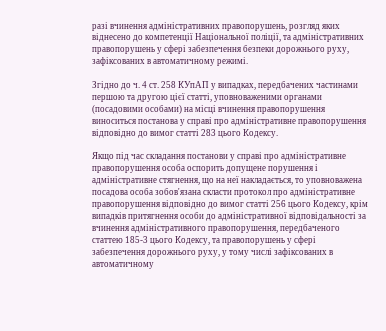разі вчинення адміністративних правопорушень, розгляд яких віднесено до компетенції Національної поліції, та адміністративних правопорушень у сфері забезпечення безпеки дорожнього руху, зафіксованих в автоматичному режимі.

Згідно до ч. 4 ст. 258 КУпАП у випадках, передбачених частинами першою та другою цієї статті, уповноваженими органами (посадовими особами) на місці вчинення правопорушення виноситься постанова у справі про адміністративне правопорушення відповідно до вимог статті 283 цього Кодексу.

Якщо під час складання постанови у справі про адміністративне правопорушення особа оспорить допущене порушення і адміністративне стягнення, що на неї накладається, то уповноважена посадова особа зобов'язана скласти протокол про адміністративне правопорушення відповідно до вимог статті 256 цього Кодексу, крім випадків притягнення особи до адміністративної відповідальності за вчинення адміністративного правопорушення, передбаченого статтею 185-3 цього Кодексу, та правопорушень у сфері забезпечення дорожнього руху, у тому числі зафіксованих в автоматичному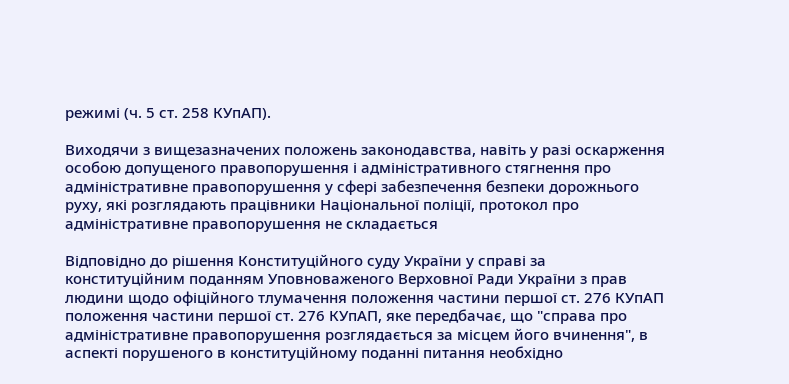режимі (ч. 5 ст. 258 КУпАП).

Виходячи з вищезазначених положень законодавства, навіть у разі оскарження особою допущеного правопорушення і адміністративного стягнення про адміністративне правопорушення у сфері забезпечення безпеки дорожнього руху, які розглядають працівники Національної поліції, протокол про адміністративне правопорушення не складається

Відповідно до рішення Конституційного суду України у справі за конституційним поданням Уповноваженого Верховної Ради України з прав людини щодо офіційного тлумачення положення частини першої ст. 276 КУпАП положення частини першої ст. 276 КУпАП, яке передбачає, що "справа про адміністративне правопорушення розглядається за місцем його вчинення", в аспекті порушеного в конституційному поданні питання необхідно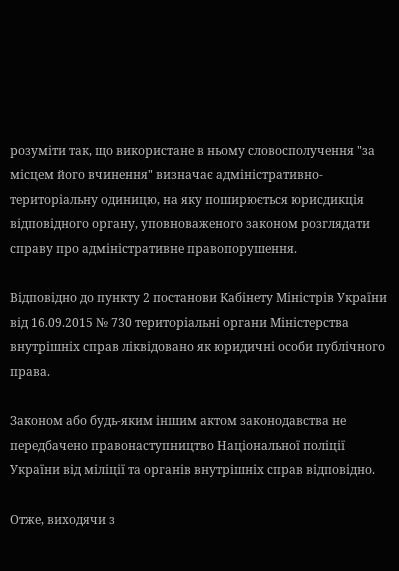розуміти так, що використане в ньому словосполучення "за місцем його вчинення" визначає адміністративно-територіальну одиницю, на яку поширюється юрисдикція відповідного органу, уповноваженого законом розглядати справу про адміністративне правопорушення.

Відповідно до пункту 2 постанови Кабінету Міністрів України від 16.09.2015 № 730 територіальні органи Міністерства внутрішніх справ ліквідовано як юридичні особи публічного права.

Законом або будь-яким іншим актом законодавства не передбачено правонаступництво Національної поліції України від міліції та органів внутрішніх справ відповідно.

Отже, виходячи з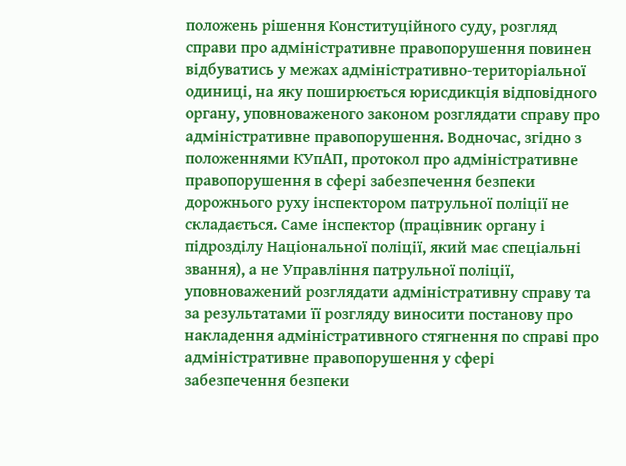положень рішення Конституційного суду, розгляд справи про адміністративне правопорушення повинен відбуватись у межах адміністративно-територіальної одиниці, на яку поширюється юрисдикція відповідного органу, уповноваженого законом розглядати справу про адміністративне правопорушення. Водночас, згідно з положеннями КУпАП, протокол про адміністративне правопорушення в сфері забезпечення безпеки дорожнього руху інспектором патрульної поліції не складається. Саме інспектор (працівник органу і підрозділу Національної поліції, який має спеціальні звання), а не Управління патрульної поліції, уповноважений розглядати адміністративну справу та за результатами її розгляду виносити постанову про накладення адміністративного стягнення по справі про адміністративне правопорушення у сфері забезпечення безпеки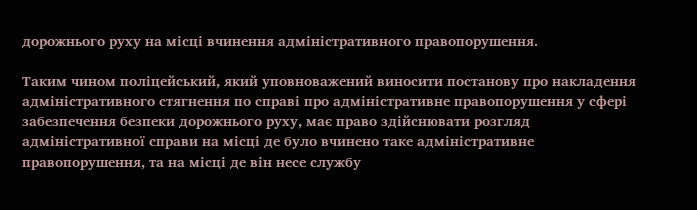дорожнього руху на місці вчинення адміністративного правопорушення.

Таким чином поліцейський, який уповноважений виносити постанову про накладення адміністративного стягнення по справі про адміністративне правопорушення у сфері забезпечення безпеки дорожнього руху, має право здійснювати розгляд адміністративної справи на місці де було вчинено таке адміністративне правопорушення, та на місці де він несе службу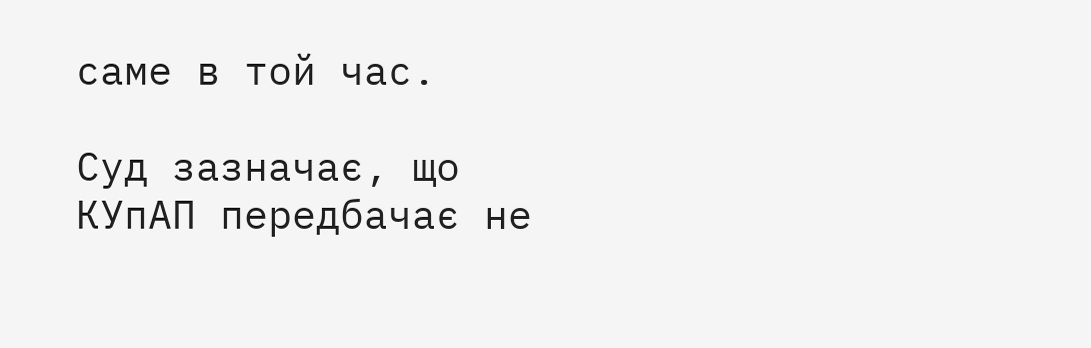саме в той час.

Суд зазначає, що КУпАП передбачає не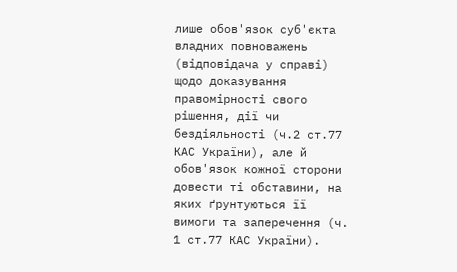лише обов'язок суб'єкта владних повноважень (відповідача у справі) щодо доказування правомірності свого рішення, дії чи бездіяльності (ч.2 ст.77 КАС України), але й обов'язок кожної сторони довести ті обставини, на яких ґрунтуються її вимоги та заперечення (ч. 1 ст.77 КАС України).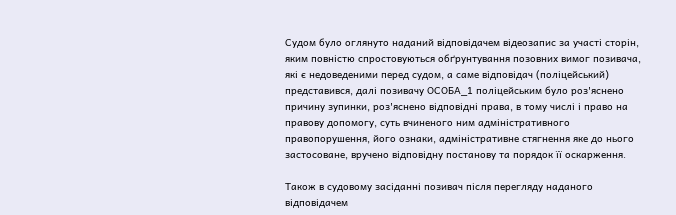Судом було оглянуто наданий відповідачем відеозапис за участі сторін, яким повністю спростовуються обґрунтування позовних вимог позивача, які є недоведеними перед судом, а саме відповідач (поліцейський) представився, далі позивачу ОСОБА_1 поліцейським було роз'яснено причину зупинки, роз'яснено відповідні права, в тому числі і право на правову допомогу, суть вчиненого ним адміністративного правопорушення, його ознаки, адміністративне стягнення яке до нього застосоване, вручено відповідну постанову та порядок її оскарження.

Також в судовому засіданні позивач після перегляду наданого відповідачем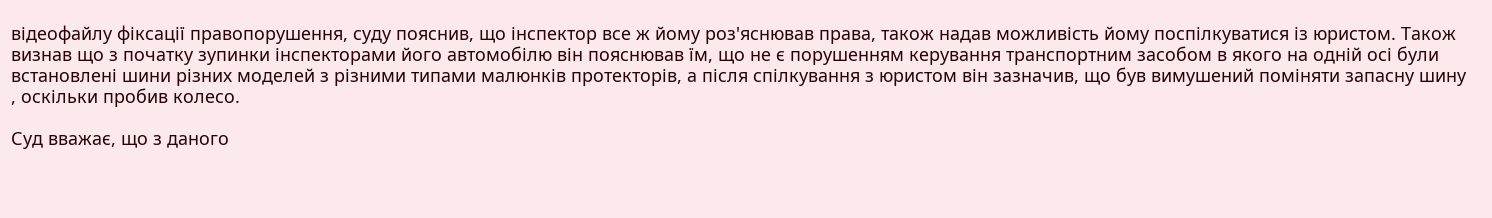відеофайлу фіксації правопорушення, суду пояснив, що інспектор все ж йому роз'яснював права, також надав можливість йому поспілкуватися із юристом. Також визнав що з початку зупинки інспекторами його автомобілю він пояснював їм, що не є порушенням керування транспортним засобом в якого на одній осі були встановлені шини різних моделей з різними типами малюнків протекторів, а після спілкування з юристом він зазначив, що був вимушений поміняти запасну шину , оскільки пробив колесо.

Суд вважає, що з даного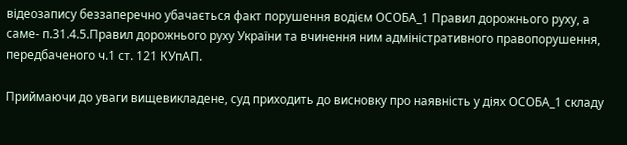відеозапису беззаперечно убачається факт порушення водієм ОСОБА_1 Правил дорожнього руху, а саме- п.31.4.5.Правил дорожнього руху України та вчинення ним адміністративного правопорушення, передбаченого ч.1 ст. 121 КУпАП.

Приймаючи до уваги вищевикладене, суд приходить до висновку про наявність у діях ОСОБА_1 складу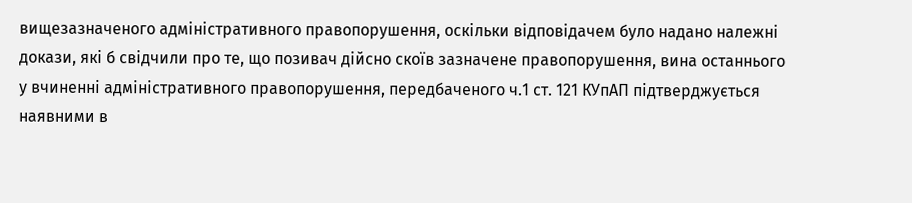вищезазначеного адміністративного правопорушення, оскільки відповідачем було надано належні докази, які б свідчили про те, що позивач дійсно скоїв зазначене правопорушення, вина останнього у вчиненні адміністративного правопорушення, передбаченого ч.1 ст. 121 КУпАП підтверджується наявними в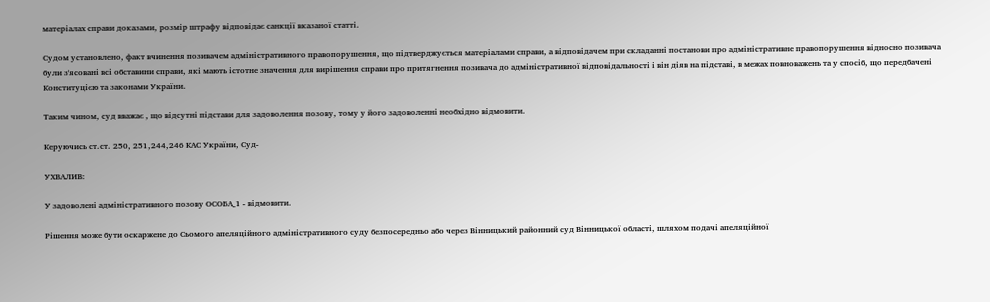матеріалах справи доказами, розмір штрафу відповідає санкції вказаної статті.

Судом установлено, факт вчинення позивачем адміністративного правопорушення, що підтверджується матеріалами справи, а відповідачем при складанні постанови про адміністративне правопорушення відносно позивача були з'ясовані всі обставини справи, які мають істотне значення для вирішення справи про притягнення позивача до адміністративної відповідальності і він діяв на підставі, в межах повноважень та у спосіб, що передбачені Конституцією та законами України.

Таким чином, суд вважає , що відсутні підстави для задоволення позову, тому у його задоволенні необхідно відмовити.

Керуючись ст.ст. 250, 251,244,246 КАС України, Суд-

УХВАЛИВ:

У задоволені адміністративного позову ОСОБА_1 - відмовити.

Рішення може бути оскаржене до Сьомого апеляційного адміністративного суду безпосередньо або через Вінницький районний суд Вінницької області, шляхом подачі апеляційної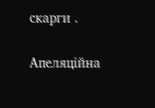скарги .

Апеляційна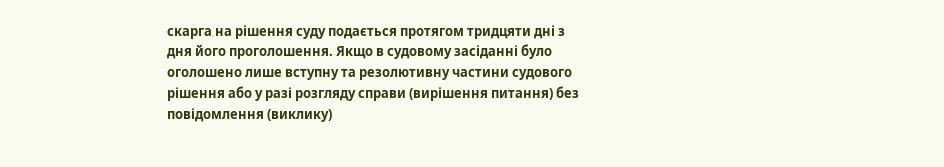скарга на рішення суду подається протягом тридцяти дні з дня його проголошення. Якщо в судовому засіданні було оголошено лише вступну та резолютивну частини судового рішення або у разі розгляду справи (вирішення питання) без повідомлення (виклику)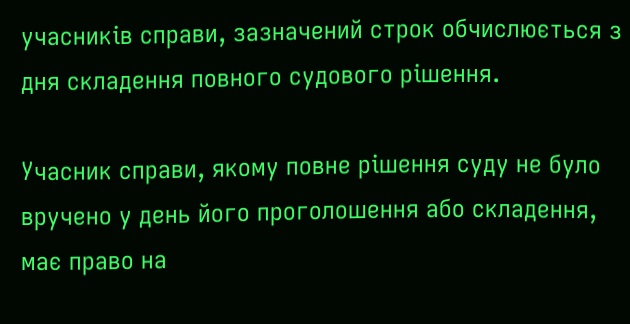учасників справи, зазначений строк обчислюється з дня складення повного судового рішення.

Учасник справи, якому повне рішення суду не було вручено у день його проголошення або складення, має право на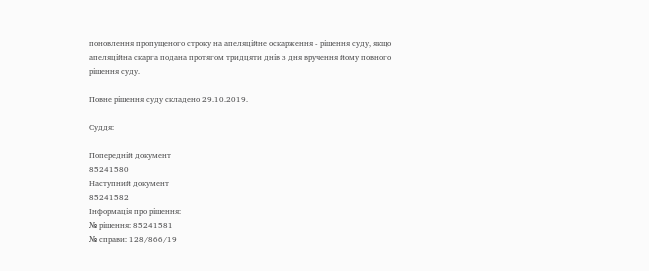поновлення пропущеного строку на апеляційне оскарження - рішення суду, якщо апеляційна скарга подана протягом тридцяти днів з дня вручення йому повного рішення суду.

Повне рішення суду складено 29.10.2019.

Суддя:

Попередній документ
85241580
Наступний документ
85241582
Інформація про рішення:
№ рішення: 85241581
№ справи: 128/866/19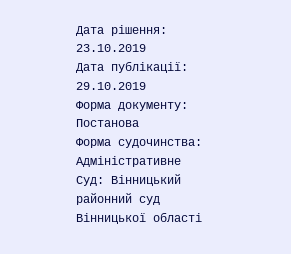Дата рішення: 23.10.2019
Дата публікації: 29.10.2019
Форма документу: Постанова
Форма судочинства: Адміністративне
Суд: Вінницький районний суд Вінницької області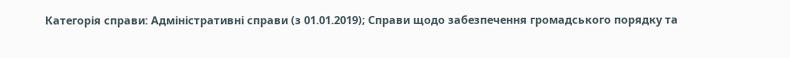Категорія справи: Адміністративні справи (з 01.01.2019); Справи щодо забезпечення громадського порядку та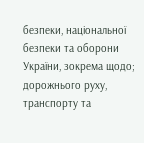безпеки, національної безпеки та оборони України, зокрема щодо; дорожнього руху, транспорту та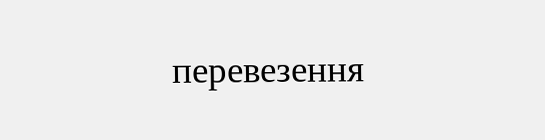перевезення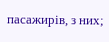пасажирів, з них;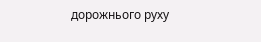дорожнього руху